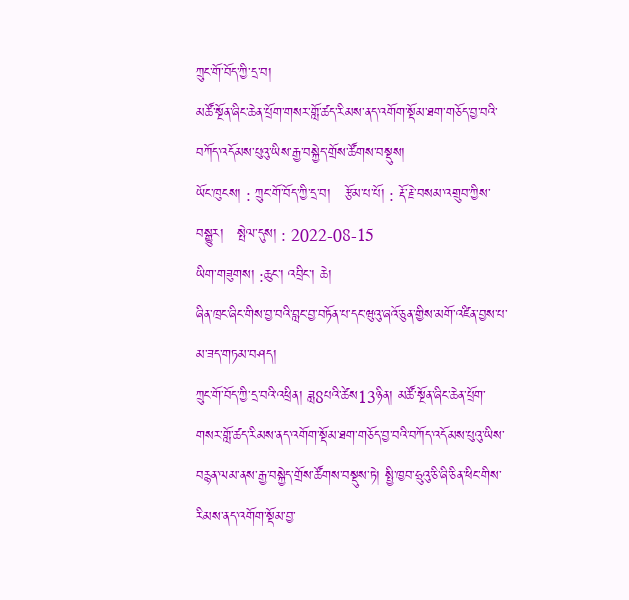ཀྲུང་གོ་བོད་ཀྱི་དྲ་བ།
མཚོ་སྔོན་ཞིང་ཆེན་པྲོག་གསར་གློ་ཚད་རིམས་ནད་འགོག་སྡོམ་ཐག་གཅོད་བྱ་བའི་བཀོད་འདོམས་པུའུ་ཡིས་རྒྱ་བསྐྱེད་གྲོས་ཚོགས་བསྡུས།
ཡོང་ཁུངས། : ཀྲུང་གོ་བོད་ཀྱི་དྲ་བ།   རྩོམ་པ་པོ། : རྡོ་རྗེ་བསམ་འགྲུབ་ཀྱིས་བསྒྱུར།   སྤེལ་དུས། : 2022-08-15
ཡིག་གཟུགས། :ཆུང་། འབྲིང་། ཆེ།
ཞིན་ཁྲང་ཞིང་གིས་བྱ་བའི་བླང་བྱ་བཏོན་པ་དང་ཝུའུ་ཞའོ་ཅུན་གྱིས་མགོ་འཛིན་བྱས་པ་མ་ཟད་གཏམ་བཤད།
ཀྲུང་གོ་བོད་ཀྱི་དྲ་བའི་འཕྲིན། ཟླ8པའི་ཚེས13ཉིན། མཚོ་སྔོན་ཞིང་ཆེན་པྲོག་གསར་གློ་ཚད་རིམས་ནད་འགོག་སྡོམ་ཐག་གཅོད་བྱ་བའི་བཀོད་འདོམས་པུའུ་ཡིས་བརྙན་ལམ་ནས་རྒྱ་བསྐྱེད་གྲོས་ཚོགས་བསྡུས་ཏེ། སྤྱི་ཁྱབ་ཧྲུའུ་ཅི་ཞི་ཅིན་ཕིང་གིས་རིམས་ནད་འགོག་སྡོམ་བྱ་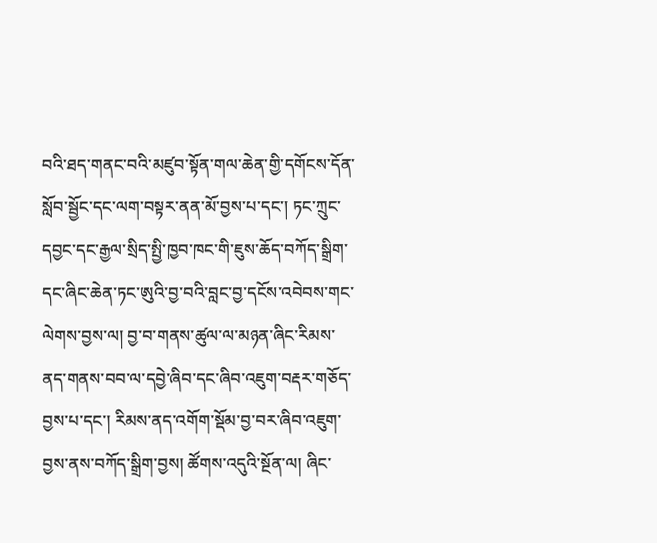བའི་ཐད་གནང་བའི་མཛུབ་སྟོན་གལ་ཆེན་གྱི་དགོངས་དོན་སློབ་སྦྱོང་དང་ལག་བསྟར་ནན་མོ་བྱས་པ་དང་། ཏང་ཀྲུང་དབྱང་དང་རྒྱལ་སྲིད་སྤྱི་ཁྱབ་ཁང་གི་ཇུས་ཆོད་བཀོད་སྒྲིག་དང་ཞིང་ཆེན་ཏང་ཨུའི་བྱ་བའི་བླང་བྱ་དངོས་འབེབས་གང་ལེགས་བྱས་ལ། བྱ་བ་གནས་ཚུལ་ལ་མཉན་ཞིང་རིམས་ནད་གནས་བབ་ལ་དབྱེ་ཞིབ་དང་ཞིབ་འཇུག་བརྡར་གཅོད་བྱས་པ་དང་། རིམས་ནད་འགོག་སྡོམ་བྱ་བར་ཞིབ་འཇུག་བྱས་ནས་བཀོད་སྒྲིག་བྱས། ཚོགས་འདུའི་སྔོན་ལ། ཞིང་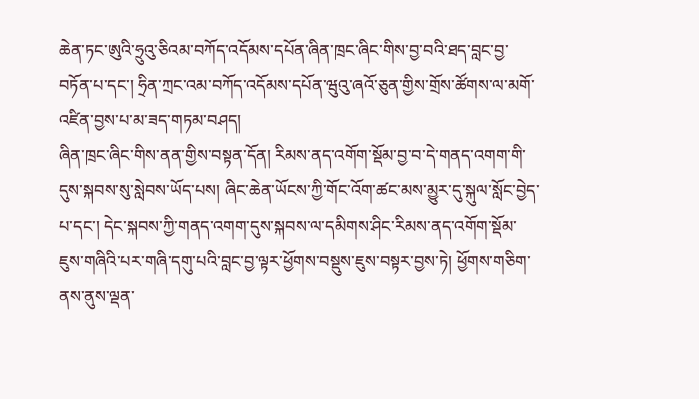ཆེན་ཏང་ཨུའི་ཧྲུའུ་ཅིའམ་བཀོད་འདོམས་དཔོན་ཞིན་ཁྲང་ཞིང་གིས་བྱ་བའི་ཐད་བླང་བྱ་བཏོན་པ་དང་། ཧྲིན་ཀྲང་འམ་བཀོད་འདོམས་དཔོན་ཝུའུ་ཞའོ་ཅུན་གྱིས་གྲོས་ཚོགས་ལ་མགོ་འཛིན་བྱས་པ་མ་ཟད་གཏམ་བཤད།
ཞིན་ཁྲང་ཞིང་གིས་ནན་གྱིས་བསྟན་དོན། རིམས་ནད་འགོག་སྡོམ་བྱ་བ་དེ་གནད་འགག་གི་དུས་སྐབས་སུ་སླེབས་ཡོད་པས། ཞིང་ཆེན་ཡོངས་ཀྱི་གོང་འོག་ཚང་མས་མྱུར་དུ་སྐུལ་སློང་བྱེད་པ་དང་། དེང་སྐབས་ཀྱི་གནད་འགག་དུས་སྐབས་ལ་དམིགས་ཤིང་རིམས་ནད་འགོག་སྡོམ་ཇུས་གཞིའི་པར་གཞི་དགུ་པའི་བླང་བྱ་ལྟར་ཕྱོགས་བསྡུས་ཇུས་བསྟར་བྱས་ཏེ། ཕྱོགས་གཅིག་ནས་ནུས་ལྡན་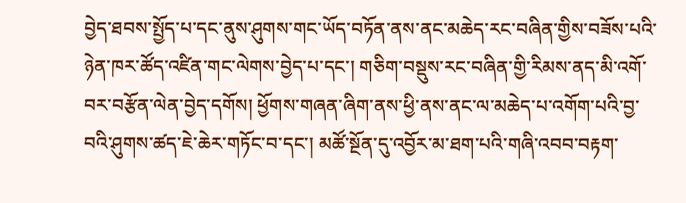བྱེད་ཐབས་སྤྱོད་པ་དང་ནུས་ཤུགས་གང་ཡོད་བཏོན་ནས་ནང་མཆེད་རང་བཞིན་གྱིས་བཟོས་པའི་ཉེན་ཁར་ཚོད་འཛིན་གང་ལེགས་བྱེད་པ་དང་། གཅིག་བསྡུས་རང་བཞིན་གྱི་རིམས་ནད་མི་འགོ་བར་བརྩོན་ལེན་བྱེད་དགོས། ཕྱོགས་གཞན་ཞིག་ནས་ཕྱི་ནས་ནང་ལ་མཆེད་པ་འགོག་པའི་བྱ་བའི་ཤུགས་ཚད་ཇེ་ཆེར་གཏོང་བ་དང་། མཚོ་སྔོན་དུ་འབྱོར་མ་ཐག་པའི་གཞི་འབབ་བརྟག་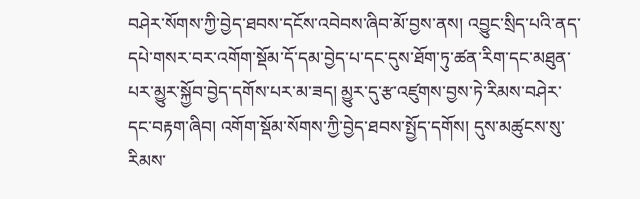བཤེར་སོགས་ཀྱི་བྱེད་ཐབས་དངོས་འབེབས་ཞིབ་མོ་བྱས་ནས། འབྱུང་སྲིད་པའི་ནད་དཔེ་གསར་བར་འགོག་སྡོམ་དོ་དམ་བྱེད་པ་དང་དུས་ཐོག་ཏུ་ཚན་རིག་དང་མཐུན་པར་མྱུར་སྐྱོབ་བྱེད་དགོས་པར་མ་ཟད། མྱུར་དུ་རྩ་འཛུགས་བྱས་ཏེ་རིམས་བཤེར་དང་བརྟག་ཞིབ། འགོག་སྡོམ་སོགས་ཀྱི་བྱེད་ཐབས་སྤྱོད་དགོས། དུས་མཚུངས་སུ་རིམས་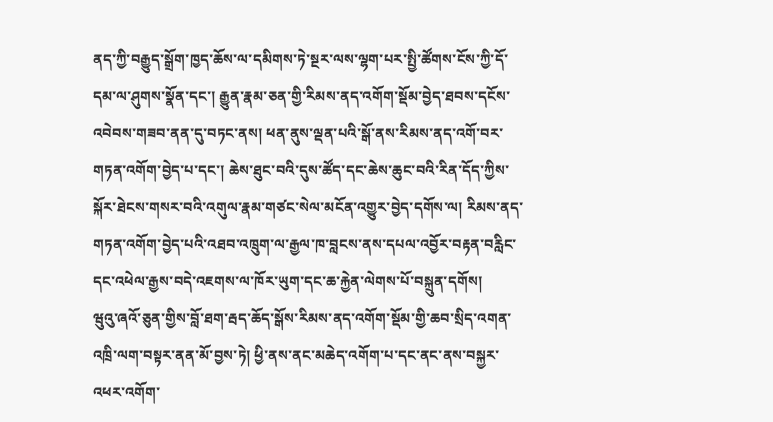ནད་ཀྱི་བརྒྱུད་སྒྲོག་ཁྱད་ཆོས་ལ་དམིགས་ཏེ་སྔར་ལས་ལྷག་པར་སྤྱི་ཚོགས་ངོས་ཀྱི་དོ་དམ་ལ་ཤུགས་སྣོན་དང་། རྒྱུན་རྣམ་ཅན་གྱི་རིམས་ནད་འགོག་སྡོམ་བྱེད་ཐབས་དངོས་འབེབས་གཟབ་ནན་དུ་བཏང་ནས། ཕན་ནུས་ལྡན་པའི་སྒོ་ནས་རིམས་ནད་འགོ་བར་གཏན་འགོག་བྱེད་པ་དང་། ཆེས་ཐུང་བའི་དུས་ཚོད་དང་ཆེས་ཆུང་བའི་རིན་དོད་ཀྱིས་སྐོར་ཐེངས་གསར་བའི་འགུལ་རྣམ་གཙང་སེལ་མངོན་འགྱུར་བྱེད་དགོས་ལ། རིམས་ནད་གཏན་འགོག་བྱེད་པའི་འཐབ་འཁྲུག་ལ་རྒྱལ་ཁ་བླངས་ནས་དཔལ་འབྱོར་བརྟན་བརླིང་དང་འཕེལ་རྒྱས་བདེ་འཇགས་ལ་ཁོར་ཡུག་དང་ཆ་རྐྱེན་ལེགས་པོ་བསྐྲུན་དགོས།
ཝུའུ་ཞའོ་ཅུན་གྱིས་བློ་ཐག་རྦད་ཆོད་སྒོས་རིམས་ནད་འགོག་སྡོམ་གྱི་ཆབ་སྲིད་འགན་འཁྲི་ལག་བསྟར་ནན་མོ་བྱས་ཏེ། ཕྱི་ནས་ནང་མཆེད་འགོག་པ་དང་ནང་ནས་བསྐྱར་འཕར་འགོག་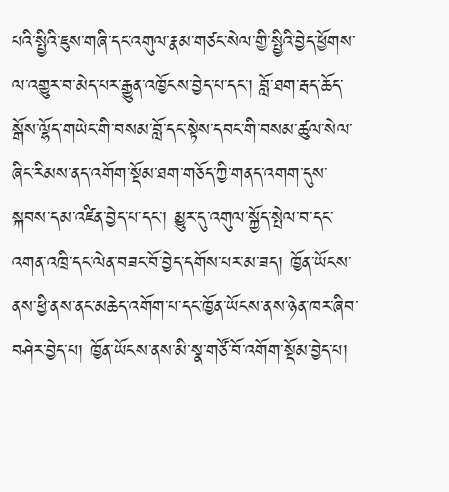པའི་སྤྱིའི་ཇུས་གཞི་དང་འགུལ་རྣམ་གཙང་སེལ་གྱི་སྤྱིའི་བྱེད་ཕྱོགས་ལ་འགྱུར་བ་མེད་པར་རྒྱུན་འཁྱོངས་བྱེད་པ་དང་། བློ་ཐག་རྦད་ཆོད་སྒོས་ལྷོད་གཡེང་གི་བསམ་བློ་དང་སྟེས་དབང་གི་བསམ་ཚུལ་སེལ་ཞིང་རིམས་ནད་འགོག་སྡོམ་ཐག་གཅོད་ཀྱི་གནད་འགག་དུས་སྐབས་དམ་འཛིན་བྱེད་པ་དང་། མྱུར་དུ་འགུལ་སྐྱོད་སྤེལ་བ་དང་འགན་འཁྲི་དང་ལེན་བཟང་བོ་བྱེད་དགོས་པར་མ་ཟད། ཁྱོན་ཡོངས་ནས་ཕྱི་ནས་ནང་མཆེད་འགོག་པ་དང་ཁྱོན་ཡོངས་ནས་ཉེན་ཁར་ཞིབ་བཤེར་བྱེད་པ། ཁྱོན་ཡོངས་ནས་མི་སྣ་གཙོ་བོ་འགོག་སྡོམ་བྱེད་པ།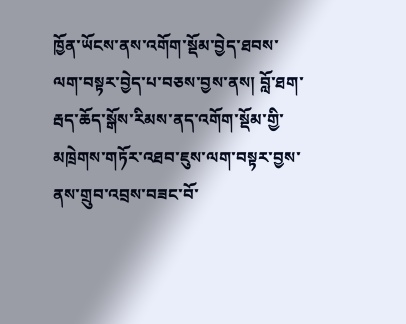ཁྱོན་ཡོངས་ནས་འགོག་སྡོམ་བྱེད་ཐབས་ལག་བསྟར་བྱེད་པ་བཅས་བྱས་ནས། བློ་ཐག་རྦད་ཆོད་སྒོས་རིམས་ནད་འགོག་སྡོམ་གྱི་མཁྲེགས་གཏོར་འཐབ་ཇུས་ལག་བསྟར་བྱས་ནས་གྲུབ་འབྲས་བཟང་བོ་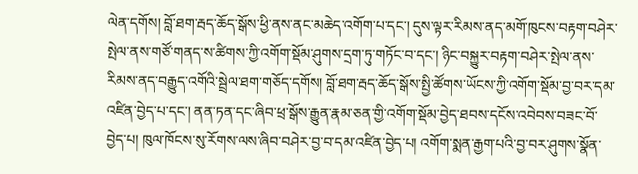ལེན་དགོས། བློ་ཐག་རྦད་ཆོད་སྒོས་ཕྱི་ནས་ནང་མཆེད་འགོག་པ་དང་། དུས་ལྟར་རིམས་ནད་མགོ་ཁུངས་བརྟག་བཤེར་སྤེལ་ནས་གཙོ་གནད་ས་ཚིགས་ཀྱི་འགོག་སྡོམ་ཤུགས་དྲག་ཏུ་གཏོང་བ་དང་། ཉིང་བསྐྱུར་བརྟག་བཤེར་སྤེལ་ནས་རིམས་ནད་བརྒྱུད་འགོའི་སྦྲེལ་ཐག་གཅོད་དགོས། བློ་ཐག་རྦད་ཆོད་སྒོས་སྤྱི་ཚོགས་ཡོངས་ཀྱི་འགོག་སྡོམ་བྱ་བར་དམ་འཛིན་བྱེད་པ་དང་། ནན་ཏན་དང་ཞིབ་ཕྲ་སྒོས་རྒྱུན་རྣམ་ཅན་གྱི་འགོག་སྡོམ་བྱེད་ཐབས་དངོས་འབེབས་བཟང་བོ་བྱེད་པ། ཁུལ་ཁོངས་སུ་རོགས་ལས་ཞིབ་བཤེར་བྱ་བ་དམ་འཛིན་བྱེད་པ། འགོག་སྨན་རྒྱག་པའི་བྱ་བར་ཤུགས་སྣོན་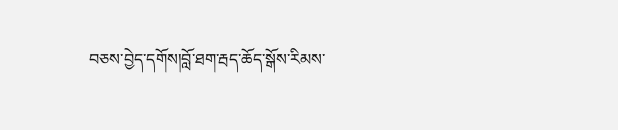བཅས་བྱེད་དགོས།བློ་ཐག་རྦད་ཆོད་སྒོས་རིམས་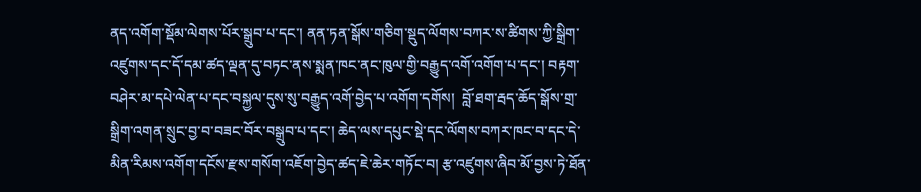ནད་འགོག་སྡོམ་ལེགས་པོར་སྒྲུབ་པ་དང་། ནན་ཏན་སྒོས་གཅིག་སྡུད་ལོགས་བཀར་ས་ཚིགས་ཀྱི་སྒྲིག་འཛུགས་དང་དོ་དམ་ཚད་ལྡན་དུ་བཏང་ནས་སྨན་ཁང་ནང་ཁུལ་གྱི་བརྒྱུད་འགོ་འགོག་པ་དང་། བརྟག་བཤེར་མ་དཔེ་ལེན་པ་དང་བསྐྱལ་དུས་སུ་བརྒྱུད་འགོ་བྱེད་པ་འགོག་དགོས།  བློ་ཐག་རྦད་ཆོད་སྒོས་གྲ་སྒྲིག་འགན་སྲུང་བྱ་བ་བཟང་བོར་བསྒྲུབ་པ་དང་། ཆེད་ལས་དཔུང་སྡེ་དང་ལོགས་བཀར་ཁང་བ་དང་དེ་མིན་རིམས་འགོག་དངོས་རྫས་གསོག་འཇོག་བྱེད་ཚད་ཇེ་ཆེར་གཏོང་བ། རྩ་འཛུགས་ཞིབ་མོ་བྱས་ཏེ་ཐོན་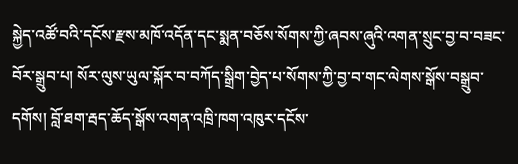སྐྱེད་འཚོ་བའི་དངོས་རྫས་མཁོ་འདོན་དང་སྨན་བཅོས་སོགས་ཀྱི་ཞབས་ཞུའི་འགན་སྲུང་བྱ་བ་བཟང་བོར་སྒྲུབ་པ། སོར་ལུས་ཡུལ་སྐོར་བ་བཀོད་སྒྲིག་བྱེད་པ་སོགས་ཀྱི་བྱ་བ་གང་ལེགས་སྒོས་བསྒྲུབ་དགོས། བློ་ཐག་རྦད་ཆོད་སྒོས་འགན་འཁྲི་ཁག་འཁུར་དངོས་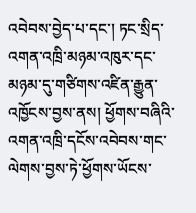འབེབས་བྱེད་པ་དང་། ཏང་སྲིད་འགན་འཁྲི་མཉམ་འཁུར་དང་མཉམ་དུ་གཙིགས་འཛིན་རྒྱུན་འཁྱོངས་བྱས་ནས། ཕྱོགས་བཞིའི་འགན་འཁྲི་དངོས་འབེབས་གང་ལེགས་བྱས་ཏེ་ཕྱོགས་ཡོངས་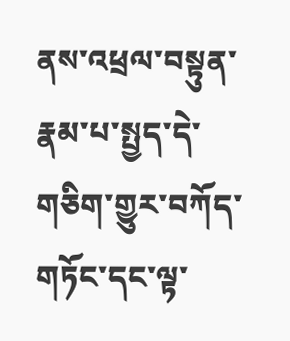ནས་འཕྲལ་བསྟུན་རྣམ་པ་སྤྱད་དེ་གཅིག་གྱུར་བཀོད་གཏོང་དང་ལྟ་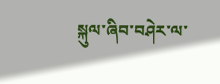སྐུལ་ཞིབ་བཤེར་ལ་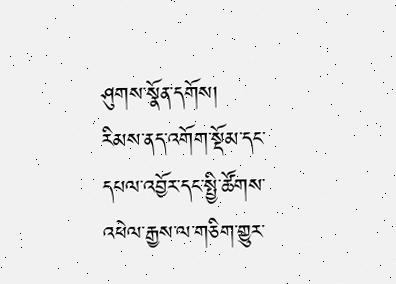ཤུགས་སྣོན་དགོས། རིམས་ནད་འགོག་སྡོམ་དང་དཔལ་འབྱོར་དང་སྤྱི་ཚོགས་འཕེལ་རྒྱས་ལ་གཅིག་གྱུར་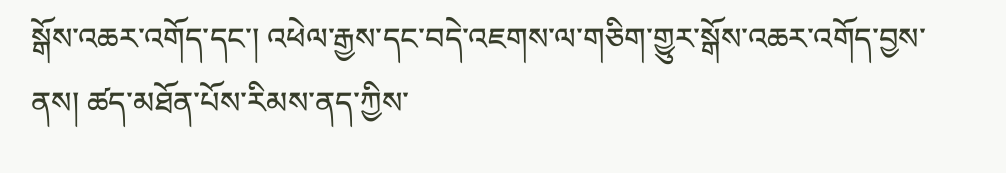སྒོས་འཆར་འགོད་དང་། འཕེལ་རྒྱས་དང་བདེ་འཇགས་ལ་གཅིག་གྱུར་སྒོས་འཆར་འགོད་བྱས་ནས། ཚད་མཐོན་པོས་རིམས་ནད་ཀྱིས་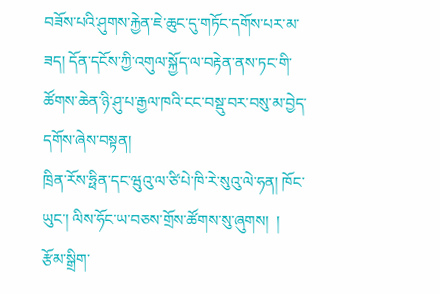བཟོས་པའི་ཤུགས་རྐྱེན་ཇེ་ཆུང་དུ་གཏོང་དགོས་པར་མ་ཟད། དོན་དངོས་ཀྱི་འགུལ་སྐྱོད་ལ་བརྟེན་ནས་ཏང་གི་ཚོགས་ཆེན་ཉི་ཤུ་པ་རྒྱལ་ཁའི་ངང་བསྡུ་བར་བསུ་མ་བྱེད་དགོས་ཞེས་བསྟན།
ཁྲིན་རོས་ཧྥིན་དང་ཝུའུ་ལ་ཙི་པེ་ཁི་རེ་སུའུ་ལེ་ཧན། ཁོང་ཡུང་། ལིས་ཧོང་ཡ་བཅས་གྲོས་ཚོགས་སུ་ཞུགས།  །
རྩོམ་སྒྲིག་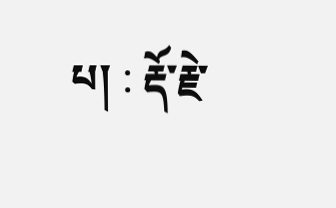པ། : རྡོ་རྗེ་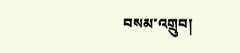བསམ་འགྲུབ།